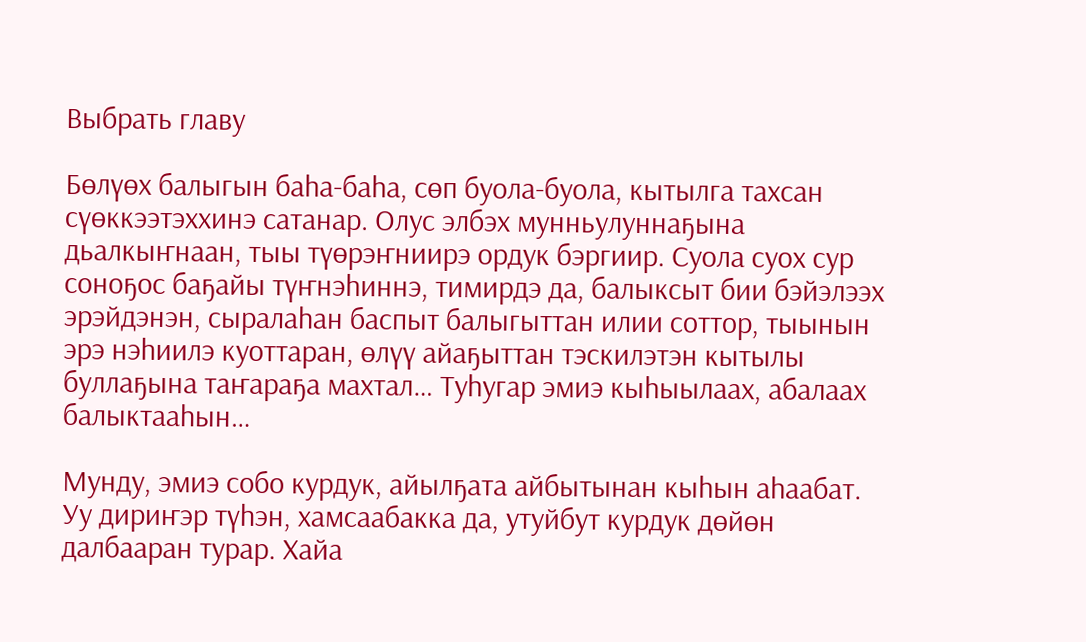Выбрать главу

Бөлүөх балыгын баһа-баһа, сөп буола-буола, кытылга тахсан сүөккээтэххинэ сатанар. Олус элбэх мунньулуннаҕына дьалкыҥнаан, тыы түөрэҥниирэ ордук бэргиир. Суола суох сур соноҕос баҕайы түҥнэһиннэ, тимирдэ да, балыксыт бии бэйэлээх эрэйдэнэн, сыралаһан баспыт балыгыттан илии соттор, тыынын эрэ нэһиилэ куоттаран, өлүү айаҕыттан тэскилэтэн кытылы буллаҕына таҥараҕа махтал… Туһугар эмиэ кыһыылаах, абалаах балыктааһын…

Мунду, эмиэ собо курдук, айылҕата айбытынан кыһын аһаабат. Уу дириҥэр түһэн, хамсаабакка да, утуйбут курдук дөйөн далбааран турар. Хайа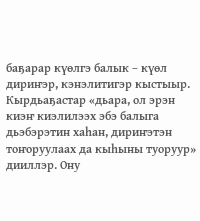баҕарар күөлгэ балык – күөл дириҥэр, кэнэлитигэр кыстыыр. Кырдьаҕастар «дьара, ол эрэн киэҥ киэлилээх эбэ балыга дьэбэрэтин хаһан, дириҥэтэн тоҥоруулаах да кыһыны туоруур» дииллэр. Ону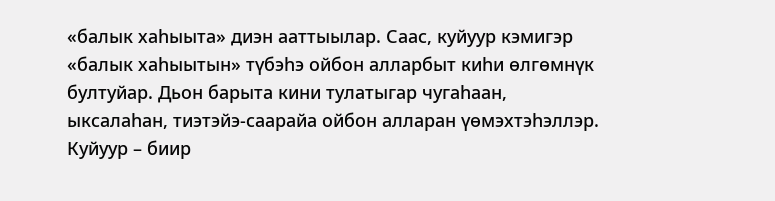«балык хаһыыта» диэн ааттыылар. Саас, куйуур кэмигэр «балык хаһыытын» түбэһэ ойбон алларбыт киһи өлгөмнүк бултуйар. Дьон барыта кини тулатыгар чугаһаан, ыксалаһан, тиэтэйэ-саарайа ойбон алларан үөмэхтэһэллэр. Куйуур – биир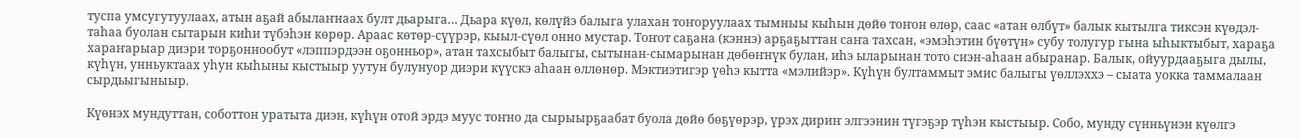туспа умсугутуулаах, атын аҕай абылаҥнаах булт дьарыга… Дьара күөл, көлүйэ балыга улахан тоҥоруулаах тымныы кыһын дөйө тоҥон өлөр, саас «атан өлбүт» балык кытылга тиксэн күөдэл-таһаа буолан сытарын киһи түбэһэн көрөр. Араас көтөр-сүүрэр, кыыл-сүөл онно мустар. Тоҥот саҕана (кэннэ) арҕаҕыттан саҥа тахсан, «эмэһэтин бүөтүн» субу толугур гына ыһыктыбыт, хараҕа хараҥарыар диэри торҕоннообут «лэппэрдээн оҕонньор», атан тахсыбыт балыгы, сытынан-сымарынан дөбөҥнүк булан, иһэ ыларынан тото сиэн-аһаан абыранар. Балык, ойуурдааҕыга дылы, күһүн, унньуктаах уһун кыһыны кыстыыр уутун булунуор диэри күүскэ аһаан өллөнөр. Мэктиэтигэр үөһэ кытта «мэлийэр». Күһүн бултаммыт эмис балыгы үөллэххэ – сыата уокка таммалаан сырдьыгыныыр.

Күөнэх мундуттан, соботтон уратыта диэн, күһүн отой эрдэ муус тоҥно да сырыырҕаабат буола дөйө бөҕүөрэр, үрэх дириҥ элгээнин түгэҕэр түһэн кыстыыр. Собо, мунду сүнньүнэн күөлгэ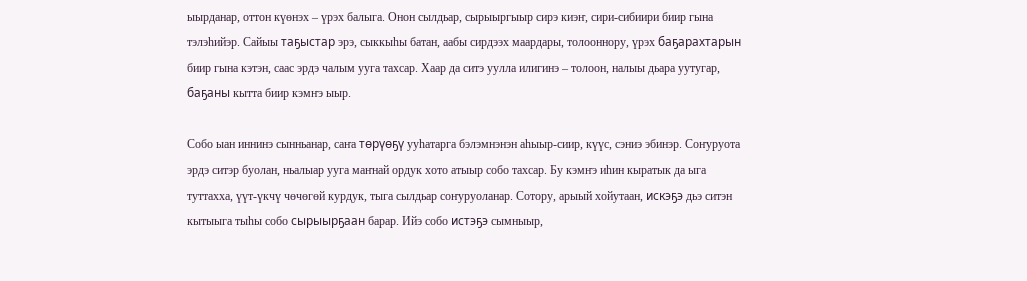ыырданар, оттон күөнэх – үрэх балыга. Онон сылдьар, сырыыргыыр сирэ киэҥ, сири-сибиири биир гына тэлэһийэр. Сайыы таҕыстар эрэ, сыккыһы батан, аабы сирдээх маардары, толооннору, үрэх баҕарахтарын биир гына кэтэн, саас эрдэ чалым ууга тахсар. Хаар да ситэ уулла илигинэ – толоон, налыы дьара уутугар, баҕаны кытта биир кэмҥэ ыыр.

Собо ыан иннинэ сынньанар, саҥа төрүөҕү ууһатарга бэлэмнэнэн аһыыр-сиир, күүс, сэниэ эбинэр. Соҥуруота эрдэ ситэр буолан, ньалыар ууга маҥнай ордук хото атыыр собо тахсар. Бу кэмҥэ иһин кыратык да ыга туттахха, үүт-үкчү чөчөгөй курдук, тыга сылдьар соҥуруоланар. Сотору, арыый хойутаан, искэҕэ дьэ ситэн кытыыга тыһы собо сырыырҕаан барар. Ийэ собо истэҕэ сымныыр,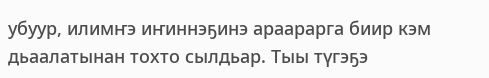убуур, илимҥэ иҥиннэҕинэ араарарга биир кэм дьаалатынан тохто сылдьар. Тыы түгэҕэ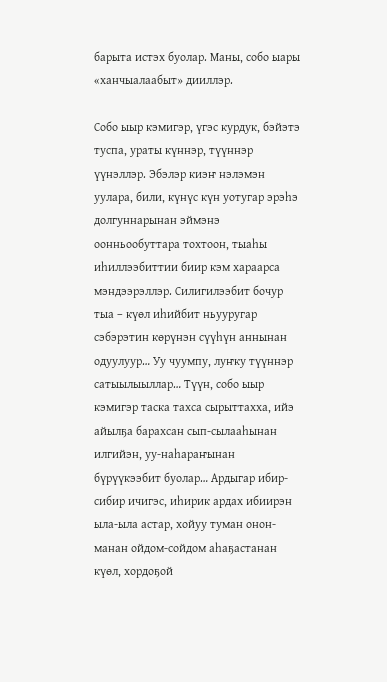барыта истэх буолар. Маны, собо ыары «ханчыалаабыт» дииллэр.

Собо ыыр кэмигэр, үгэс курдук, бэйэтэ туспа, ураты күннэр, түүннэр үүнэллэр. Эбэлэр киэҥ нэлэмэн уулара, били, күнүс күн уотугар эрэһэ долгуннарынан эймэнэ оонньообуттара тохтоон, тыаһы иһиллээбиттии биир кэм хараарса мэндээрэллэр. Силигилээбит бочур тыа – күөл иһийбит ньууругар сэбэрэтин көрүнэн сүүһүн аннынан одуулуур… Уу чуумпу, луҥку түүннэр сатыылыыллар… Түүн, собо ыыр кэмигэр таска тахса сырыттахха, ийэ айылҕа барахсан сып-сылааһынан илгийэн, уу-наһараҥынан бүрүүкээбит буолар… Ардыгар ибир-сибир ичигэс, иһирик ардах ибиирэн ыла-ыла астар, хойуу туман онон-манан ойдом-сойдом аһаҕастанан күөл, хордоҕой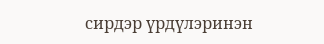сирдэр үрдүлэринэн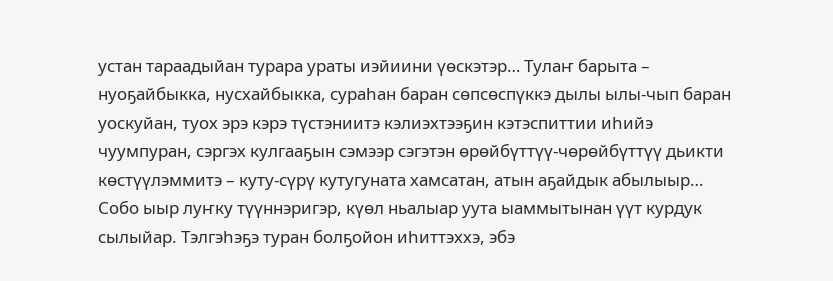устан тараадыйан турара ураты иэйиини үөскэтэр… Тулаҥ барыта – нуоҕайбыкка, нусхайбыкка, сураһан баран сөпсөспүккэ дылы ылы-чып баран уоскуйан, туох эрэ кэрэ түстэниитэ кэлиэхтээҕин кэтэспиттии иһийэ чуумпуран, сэргэх кулгааҕын сэмээр сэгэтэн өрөйбүттүү-чөрөйбүттүү дьикти көстүүлэммитэ – куту-сүрү кутугуната хамсатан, атын аҕайдык абылыыр… Собо ыыр луҥку түүннэригэр, күөл ньалыар уута ыаммытынан үүт курдук сылыйар. Тэлгэһэҕэ туран болҕойон иһиттэххэ, эбэ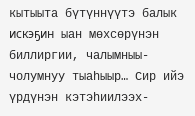кытыыта бүтүннүүтэ балык искэҕин ыан мөхсөрүнэн биллиргии, чалымныы-чолумнуу тыаһыыр… Сир ийэ үрдүнэн кэтэһиилээх-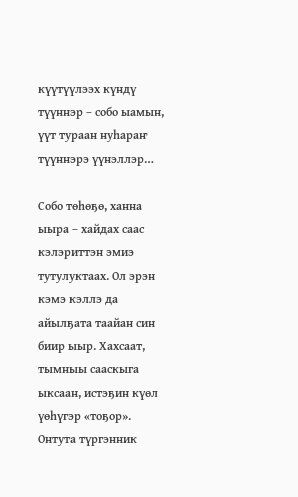күүтүүлээх күндү түүннэр – собо ыамын, үүт тураан нуһараҥ түүннэрэ үүнэллэр…

Собо төһөҕө, ханна ыыра – хайдах саас кэлэриттэн эмиэ тутулуктаах. Ол эрэн кэмэ кэллэ да айылҕата таайан син биир ыыр. Хахсаат, тымныы сааскыга ыксаан, истэҕин күөл үөһүгэр «тоҕор». Онтута түргэнник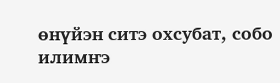өнүйэн ситэ охсубат, собо илимҥэ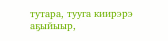тутара, тууга киирэрэ аҕыйыыр,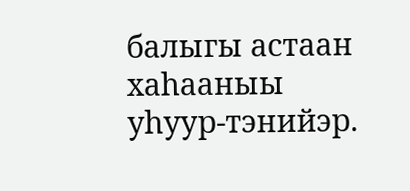балыгы астаан хаһааныы уһуур-тэнийэр.